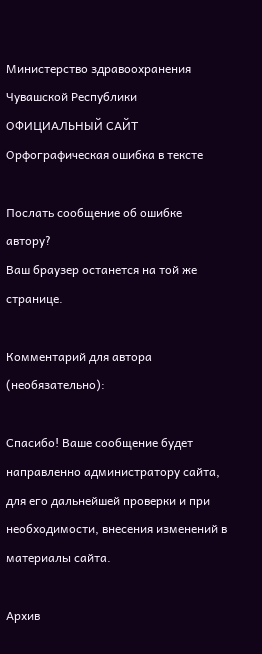Министерство здравоохранения
Чувашской Республики
ОФИЦИАЛЬНЫЙ САЙТ
Орфографическая ошибка в тексте

Послать сообщение об ошибке автору?
Ваш браузер останется на той же странице.

Комментарий для автора (необязательно):

Спасибо! Ваше сообщение будет направленно администратору сайта, для его дальнейшей проверки и при необходимости, внесения изменений в материалы сайта.

Архив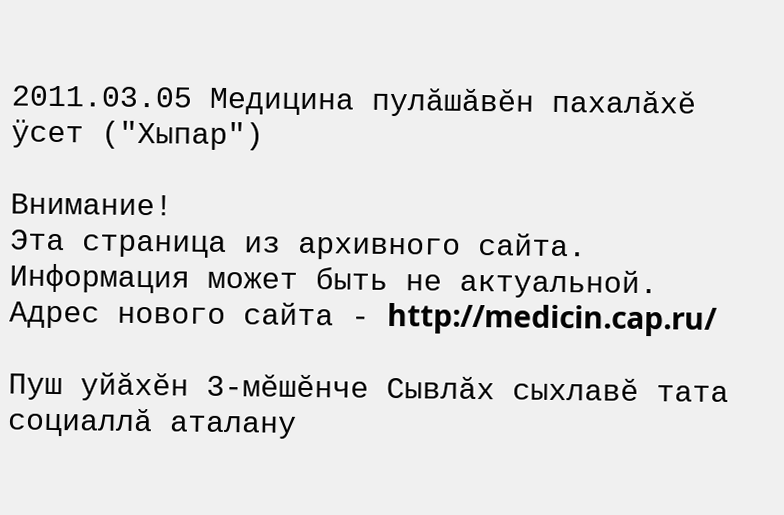2011.03.05 Медицина пулăшăвĕн пахалăхĕ ÿсет ("Хыпар")

Внимание!
Эта страница из архивного сайта. Информация может быть не актуальной.
Адрес нового сайта - http://medicin.cap.ru/

Пуш уйăхĕн 3-мĕшĕнче Сывлăх сыхлавĕ тата социаллă аталану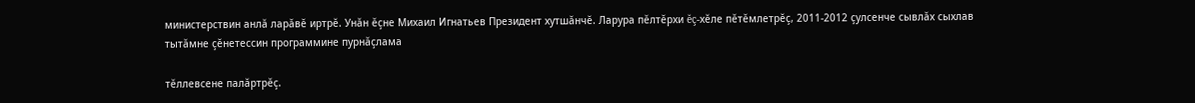министерствин анлă ларăвĕ иртрĕ. Унăн ĕçне Михаил Игнатьев Президент хутшăнчĕ. Ларура пĕлтĕрхи ĕç-хĕле пĕтĕмлетрĕç, 2011-2012 çулсенче сывлăх сыхлав тытăмне çĕнетессин программине пурнăçлама

тĕллевсене палăртрĕç.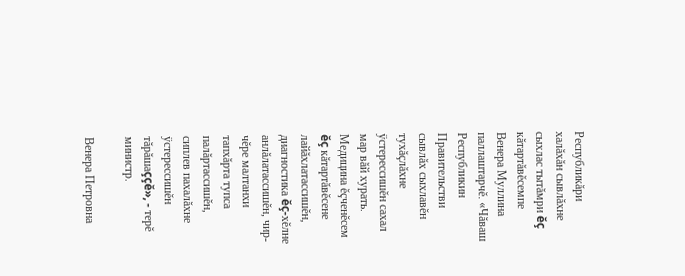Республикăри халăхăн сывлăхне сыхлас тытăмри ĕç кăтартăвĕсемпе Венера Муллина паллаштарчĕ. «Чăваш Республикин Правительстви сывлăх сыхлавĕн тухăçлăхне ÿстерессишĕн сахал мар вăй хурать. Медицина ĕçченĕсем ĕç кăтартăвĕсене лайăхлатассишĕн, диагностика ĕç-хĕлне анлăлатассишĕн, чир-чĕре малтанхи тапхăрта тупса палăртассишĕн, сиплев пахалăхне ÿстерессишĕн тăрăшаççĕ», - терĕ министр.

Венера Петровна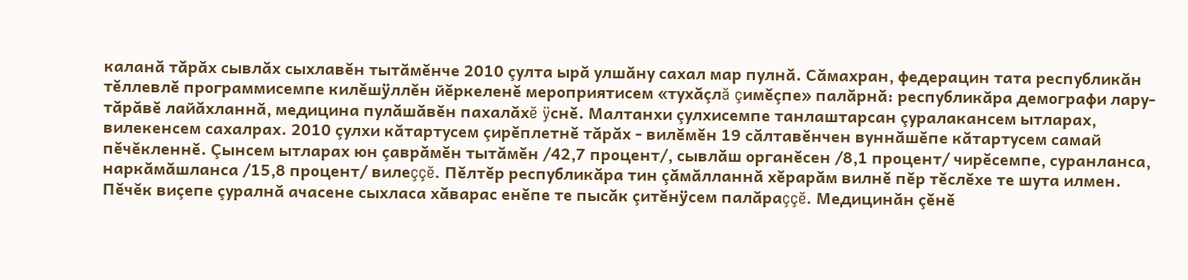каланă тăрăх сывлăх сыхлавĕн тытăмĕнче 2010 çулта ырă улшăну сахал мар пулнă. Сăмахран, федерацин тата республикăн тĕллевлĕ программисемпе килĕшÿллĕн йĕркеленĕ мероприятисем «тухăçлă çимĕçпе» палăрнă: республикăра демографи лару-тăрăвĕ лайăхланнă, медицина пулăшăвĕн пахалăхĕ ÿснĕ. Малтанхи çулхисемпе танлаштарсан çуралакансем ытларах, вилекенсем сахалрах. 2010 çулхи кăтартусем çирĕплетнĕ тăрăх - вилĕмĕн 19 сăлтавĕнчен вуннăшĕпе кăтартусем самай пĕчĕкленнĕ. Çынсем ытларах юн çаврăмĕн тытăмĕн /42,7 процент/, сывлăш органĕсен /8,1 процент/ чирĕсемпе, суранланса, наркăмăшланса /15,8 процент/ вилеççĕ. Пĕлтĕр республикăра тин çăмăлланнă хĕрарăм вилнĕ пĕр тĕслĕхе те шута илмен. Пĕчĕк виçепе çуралнă ачасене сыхласа хăварас енĕпе те пысăк çитĕнÿсем палăраççĕ. Медицинăн çĕнĕ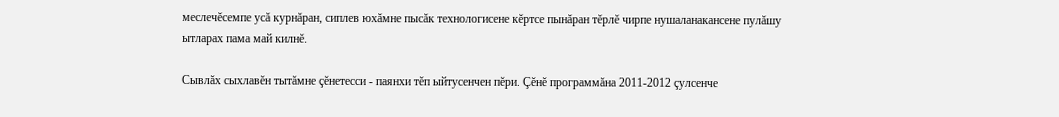меслечĕсемпе усă курнăран, сиплев юхăмне пысăк технологисене кĕртсе пынăран тĕрлĕ чирпе нушаланакансене пулăшу ытларах пама май килнĕ.

Сывлăх сыхлавĕн тытăмне çĕнетесси - паянхи тĕп ыйтусенчен пĕри. Çĕнĕ программăна 2011-2012 çулсенче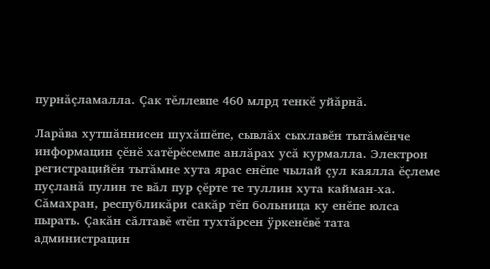пурнăçламалла. Çак тĕллевпе 460 млрд тенкĕ уйăрнă.

Ларăва хутшăннисен шухăшĕпе, сывлăх сыхлавĕн тытăмĕнче информацин çĕнĕ хатĕрĕсемпе анлăрах усă курмалла. Электрон регистрацийĕн тытăмне хута ярас енĕпе чылай çул каялла ĕçлеме пуçланă пулин те вăл пур çĕрте те туллин хута кайман-ха. Сăмахран, республикăри сакăр тĕп больница ку енĕпе юлса пырать. Çакăн сăлтавĕ «тĕп тухтăрсен ÿркенĕвĕ тата администрацин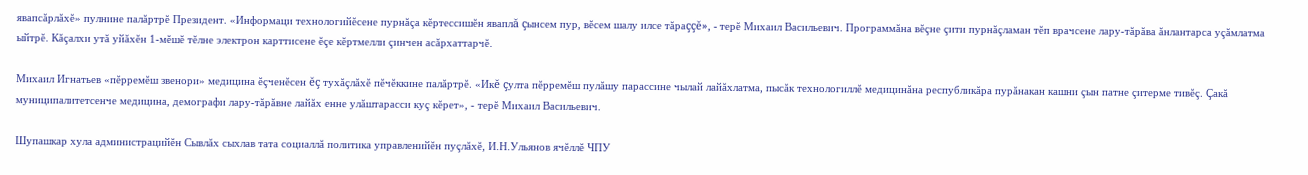явапсăрлăхĕ» пулнине палăртрĕ Президент. «Информаци технологийĕсене пурнăçа кĕртессишĕн яваплă çынсем пур, вĕсем шалу илсе тăраççĕ», - терĕ Михаил Васильевич. Программăна вĕçне çити пурнăçламан тĕп врачсене лару-тăрăва ăнлантарса уçăмлатма ыйтрĕ. Кăçалхи утă уйăхĕн 1-мĕшĕ тĕлне электрон карттисене ĕçе кĕртмелли çинчен асăрхаттарчĕ.

Михаил Игнатьев «пĕрремĕш звенори» медицина ĕçченĕсен ĕç тухăçлăхĕ пĕчĕккине палăртрĕ. «Икĕ çулта пĕрремĕш пулăшу парассине чылай лайăхлатма, пысăк технологиллĕ медицинăна республикăра пурăнакан кашни çын патне çитерме тивĕç. Çакă муниципалитетсенче медицина, демографи лару-тăрăвне лайăх енне улăштарасси куç кĕрет», - терĕ Михаил Васильевич.

Шупашкар хула администрацийĕн Сывлăх сыхлав тата социаллă политика управленийĕн пуçлăхĕ, И.Н.Ульянов ячĕллĕ ЧПУ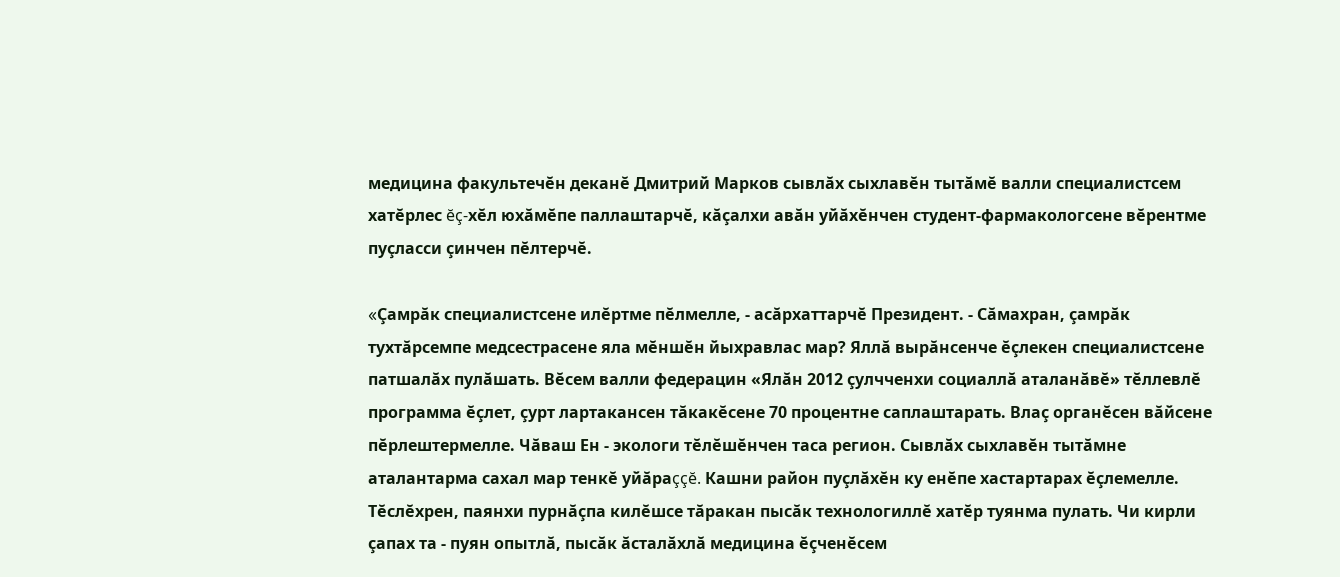медицина факультечĕн деканĕ Дмитрий Марков сывлăх сыхлавĕн тытăмĕ валли специалистсем хатĕрлес ĕç-хĕл юхăмĕпе паллаштарчĕ, кăçалхи авăн уйăхĕнчен студент-фармакологсене вĕрентме пуçласси çинчен пĕлтерчĕ.

«Çамрăк специалистсене илĕртме пĕлмелле, - асăрхаттарчĕ Президент. - Сăмахран, çамрăк тухтăрсемпе медсестрасене яла мĕншĕн йыхравлас мар? Яллă вырăнсенче ĕçлекен специалистсене патшалăх пулăшать. Вĕсем валли федерацин «Ялăн 2012 çулчченхи социаллă аталанăвĕ» тĕллевлĕ программа ĕçлет, çурт лартакансен тăкакĕсене 70 процентне саплаштарать. Влаç органĕсен вăйсене пĕрлештермелле. Чăваш Ен - экологи тĕлĕшĕнчен таса регион. Сывлăх сыхлавĕн тытăмне аталантарма сахал мар тенкĕ уйăраççĕ. Кашни район пуçлăхĕн ку енĕпе хастартарах ĕçлемелле. Тĕслĕхрен, паянхи пурнăçпа килĕшсе тăракан пысăк технологиллĕ хатĕр туянма пулать. Чи кирли çапах та - пуян опытлă, пысăк ăсталăхлă медицина ĕçченĕсем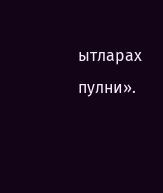ытларах пулни».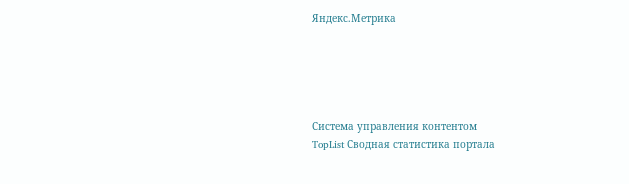Яндекс.Метрика





Система управления контентом
TopList Сводная статистика портала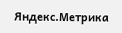Яндекс.Метрика